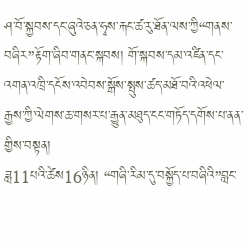ཤ་བོ་སྐྱབས་དང་ཞུའེ་ཅན་ཧྭས་རྐང་ཚ་རུ་ཐོན་ལས་ཀྱི“གནས་བཞིར”རྟོག་ཞིབ་གནང་སྐབས། གོ་སྐབས་དམ་འཛིན་དང་འགན་འཁྲི་དངོས་འབེབས་སྒོས་སྤུས་ཚད་མཐོ་བའི་འཕེལ་རྒྱས་ཀྱི་ལེགས་ཆ་གསར་པ་རྒྱུན་མཐུད་ངང་གཏོད་དགོས་པ་ནན་གྱིས་བསྟན།
ཟླ11པའི་ཚེས16ཉིན། “གཞི་རིམ་དུ་བསྐྱོད་པ་བཞིའི”བླང་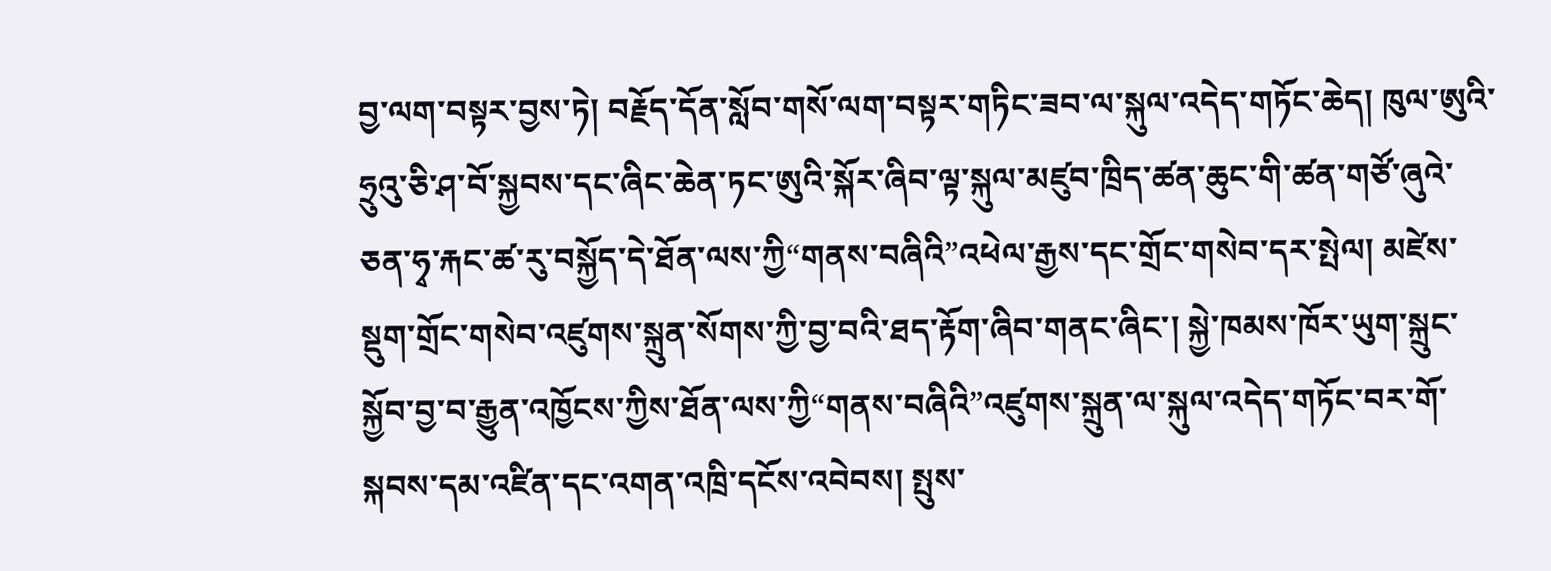བྱ་ལག་བསྟར་བྱས་ཏེ། བརྗོད་དོན་སློབ་གསོ་ལག་བསྟར་གཏིང་ཟབ་ལ་སྐུལ་འདེད་གཏོང་ཆེད། ཁུལ་ཨུའི་ཧྲུའུ་ཅི་ཤ་བོ་སྐྱབས་དང་ཞིང་ཆེན་ཏང་ཨུའི་སྐོར་ཞིབ་ལྟ་སྐུལ་མཛུབ་ཁྲིད་ཚན་ཆུང་གི་ཚན་གཙོ་ཞུའེ་ཅན་ཧྭ་རྐང་ཚ་རུ་བསྐྱོད་དེ་ཐོན་ལས་ཀྱི“གནས་བཞིའི”འཕེལ་རྒྱས་དང་གྲོང་གསེབ་དར་སྤེལ། མཛེས་སྡུག་གྲོང་གསེབ་འཛུགས་སྐྲུན་སོགས་ཀྱི་བྱ་བའི་ཐད་རྟོག་ཞིབ་གནང་ཞིང་། སྐྱེ་ཁམས་ཁོར་ཡུག་སྐྲུང་སྐྱོབ་བྱ་བ་རྒྱུན་འཁྱོངས་ཀྱིས་ཐོན་ལས་ཀྱི“གནས་བཞིའི”འཛུགས་སྐྲུན་ལ་སྐུལ་འདེད་གཏོང་བར་གོ་སྐབས་དམ་འཛིན་དང་འགན་འཁྲི་དངོས་འབེབས། སྤུས་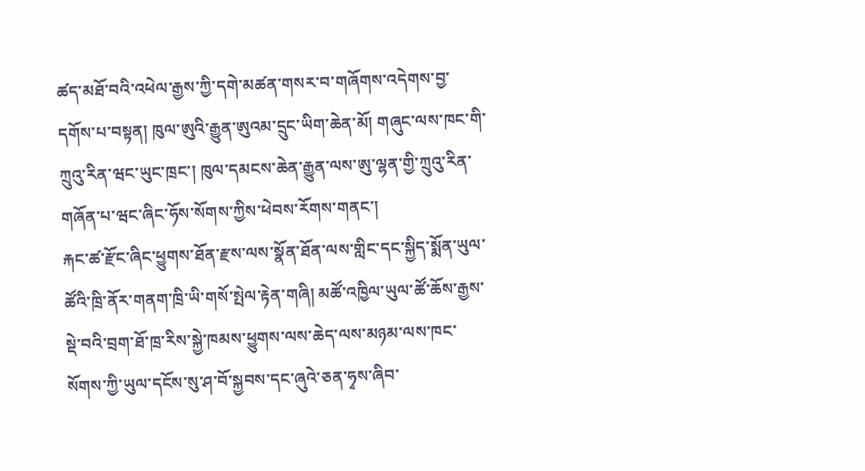ཚད་མཐོ་བའི་འཕེལ་རྒྱས་ཀྱི་དགེ་མཚན་གསར་བ་གཞོགས་འདེགས་བྱ་དགོས་པ་བསྟན། ཁུལ་ཨུའི་རྒྱུན་ཨུའམ་དྲུང་ཡིག་ཆེན་མོ། གཞུང་ལས་ཁང་གི་ཀྲུའུ་རིན་ཝང་ཡུང་ཁྲང་། ཁུལ་དམངས་ཆེན་རྒྱུན་ལས་ཨུ་ལྷན་གྱི་ཀྲུའུ་རིན་གཞོན་པ་ཝང་ཞིང་ཧོས་སོགས་ཀྱིས་ཕེབས་རོགས་གནང་།
རྐང་ཚ་རྫོང་ཞིང་ཕྱུགས་ཐོན་རྫས་ལས་སྣོན་ཐོན་ལས་གླིང་དང་སྐྱིད་སྨོན་ཡུལ་ཚོའི་ཁྲི་ནོར་གནག་ཁྲི་ཡི་གསོ་སྤེལ་རྟེན་གཞི། མཚོ་འཁྱིལ་ཡུལ་ཚོ་ཆོས་རྒྱས་སྡེ་བའི་བྲག་ཐོ་ཁྲ་རིས་སྐྱེ་ཁམས་ཕྱུགས་ལས་ཆེད་ལས་མཉམ་ལས་ཁང་སོགས་ཀྱི་ཡུལ་དངོས་སུ་ཤ་བོ་སྐྱབས་དང་ཞུའེ་ཅན་ཧྭས་ཞིབ་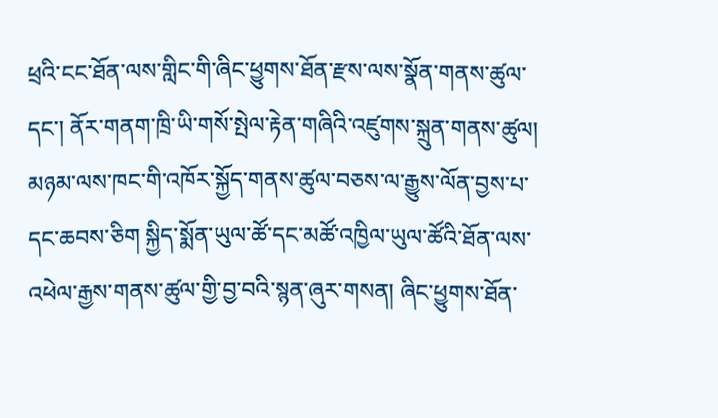ཕྲའི་ངང་ཐོན་ལས་གླིང་གི་ཞིང་ཕྱུགས་ཐོན་རྫས་ལས་སྣོན་གནས་ཚུལ་དང་། ནོར་གནག་ཁྲི་ཡི་གསོ་སྤེལ་རྟེན་གཞིའི་འཛུགས་སྐྲུན་གནས་ཚུལ། མཉམ་ལས་ཁང་གི་འཁོར་སྐྱོད་གནས་ཚུལ་བཅས་ལ་རྒྱུས་ལོན་བྱས་པ་དང་ཆབས་ཅིག སྐྱིད་སྨོན་ཡུལ་ཚོ་དང་མཚོ་འཁྱིལ་ཡུལ་ཚོའི་ཐོན་ལས་འཕེལ་རྒྱས་གནས་ཚུལ་གྱི་བྱ་བའི་སྙན་ཞུར་གསན། ཞིང་ཕྱུགས་ཐོན་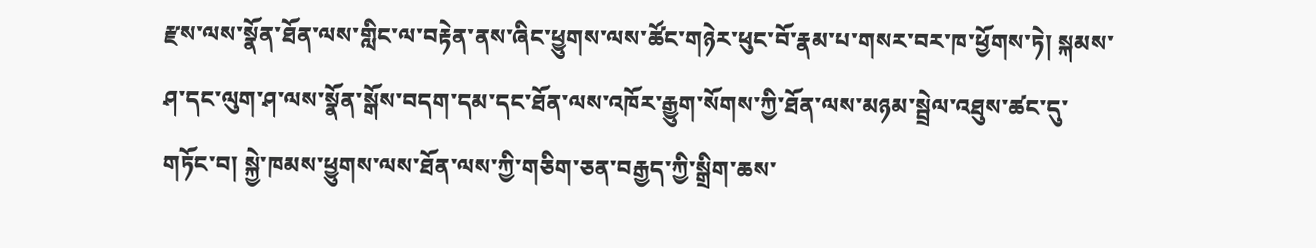རྫས་ལས་སྣོན་ཐོན་ལས་གླིང་ལ་བརྟེན་ནས་ཞིང་ཕྱུགས་ལས་ཚོང་གཉེར་ཕུང་བོ་རྣམ་པ་གསར་བར་ཁ་ཕྱོགས་ཏེ། སྐམས་ཤ་དང་ལུག་ཤ་ལས་སྣོན་སྒོས་བདག་དམ་དང་ཐོན་ལས་འཁོར་རྒྱུག་སོགས་ཀྱི་ཐོན་ལས་མཉམ་སྦྲེལ་འཐུས་ཚང་དུ་གཏོང་བ། སྐྱེ་ཁམས་ཕྱུགས་ལས་ཐོན་ལས་ཀྱི་གཅིག་ཅན་བརྒྱད་ཀྱི་སྒྲིག་ཆས་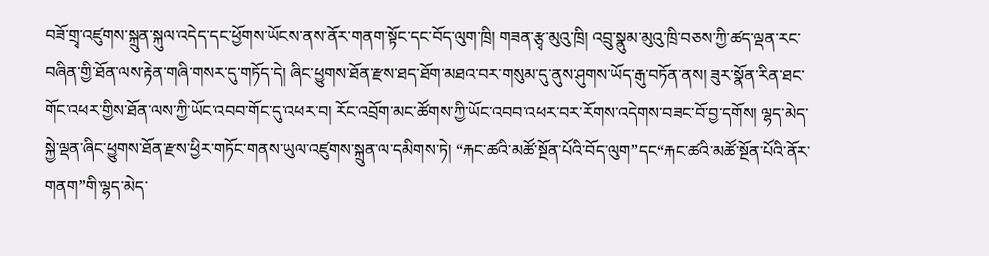བཟོ་གྲྭ་འཛུགས་སྐྲུན་སྐུལ་འདེད་དང་ཕྱོགས་ཡོངས་ནས་ནོར་གནག་སྟོང་དང་བོད་ལུག་ཁྲི། གཟན་རྩྭ་མུའུ་ཁྲི། འབྲུ་སྣུམ་མུའུ་ཁྲི་བཅས་ཀྱི་ཚད་ལྡན་རང་བཞིན་གྱི་ཐོན་ལས་རྟེན་གཞི་གསར་དུ་གཏོད་དེ། ཞིང་ཕྱུགས་ཐོན་རྫས་ཐད་ཐོག་མཐའ་བར་གསུམ་དུ་ནུས་ཤུགས་ཡོད་རྒུ་བཏོན་ནས། ཟུར་སྣོན་རིན་ཐང་གོང་འཕར་གྱིས་ཐོན་ལས་ཀྱི་ཡོང་འབབ་གོང་དུ་འཕར་བ། རོང་འབྲོག་མང་ཚོགས་ཀྱི་ཡོང་འབབ་འཕར་བར་རོགས་འདེགས་བཟང་བོ་བྱ་དགོས། ལྷད་མེད་སྐྱེ་ལྡན་ཞིང་ཕྱུགས་ཐོན་རྫས་ཕྱིར་གཏོང་གནས་ཡུལ་འཛུགས་སྐྲུན་ལ་དམིགས་ཏེ། “རྐང་ཚའི་མཚོ་སྔོན་པོའི་བོད་ལུག”དང“རྐང་ཚའི་མཚོ་སྔོན་པོའི་ནོར་གནག”གི་ལྷད་མེད་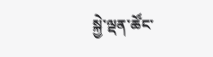སྐྱེ་ལྡན་ཚོང་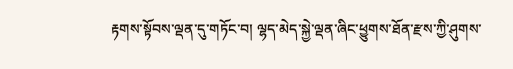རྟགས་སྟོབས་ལྡན་དུ་གཏོང་བ། ལྷད་མེད་སྐྱེ་ལྡན་ཞིང་ཕྱུགས་ཐོན་རྫས་ཀྱི་ཤུགས་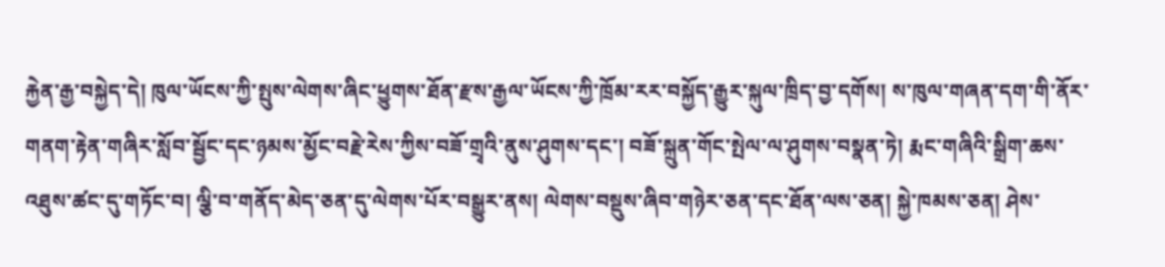རྐྱེན་རྒྱ་བསྐྱེད་དེ། ཁུལ་ཡོངས་ཀྱི་སྤུས་ལེགས་ཞིང་ཕྱུགས་ཐོན་རྫས་རྒྱལ་ཡོངས་ཀྱི་ཁྲོམ་རར་བསྐྱོད་རྒྱུར་སྐུལ་ཁྲིད་བྱ་དགོས། ས་ཁུལ་གཞན་དག་གི་ནོར་གནག་རྟེན་གཞིར་སློབ་སྦྱོང་དང་ཉམས་མྱོང་བརྗེ་རེས་ཀྱིས་བཟོ་གྲྭའི་ནུས་ཤུགས་དང་། བཟོ་སྐྲུན་གོང་སྤེལ་ལ་ཤུགས་བསྣན་ཏེ། རྨང་གཞིའི་སྒྲིག་ཆས་འཐུས་ཚང་དུ་གཏོང་བ། ལྕི་བ་གནོད་མེད་ཅན་དུ་ལེགས་པོར་བསྒྱུར་ནས། ལེགས་བསྡུས་ཞིབ་གཉེར་ཅན་དང་ཐོན་ལས་ཅན། སྐྱེ་ཁམས་ཅན། ཤེས་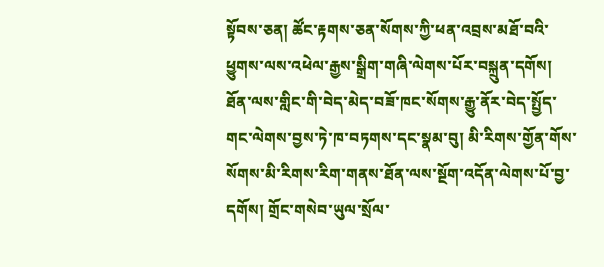སྟོབས་ཅན། ཚོང་རྟགས་ཅན་སོགས་ཀྱི་ཕན་འབྲས་མཐོ་བའི་ཕྱུགས་ལས་འཕེལ་རྒྱས་སྒྲིག་གཞི་ལེགས་པོར་བསྐྲུན་དགོས། ཐོན་ལས་གླིང་གི་བེད་མེད་བཟོ་ཁང་སོགས་རྒྱུ་ནོར་བེད་སྤྱོད་གང་ལེགས་བྱས་ཏེ་ཁ་བཏགས་དང་སྣམ་བུ། མི་རིགས་གྱོན་གོས་སོགས་མི་རིགས་རིག་གནས་ཐོན་ལས་སྔོག་འདོན་ལེགས་པོ་བྱ་དགོས། གྲོང་གསེབ་ཡུལ་སྲོལ་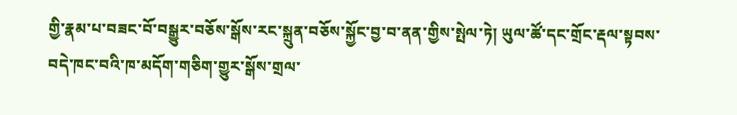གྱི་རྣམ་པ་བཟང་བོ་བསྒྱུར་བཅོས་སྒོས་རང་སྐྲུན་བཅོས་སྐྱོང་བྱ་བ་ནན་གྱིས་སྤེལ་ཏེ། ཡུལ་ཚོ་དང་གྲོང་རྡལ་སྟབས་བདེ་ཁང་བའི་ཁ་མདོག་གཅིག་གྱུར་སྒོས་གྲལ་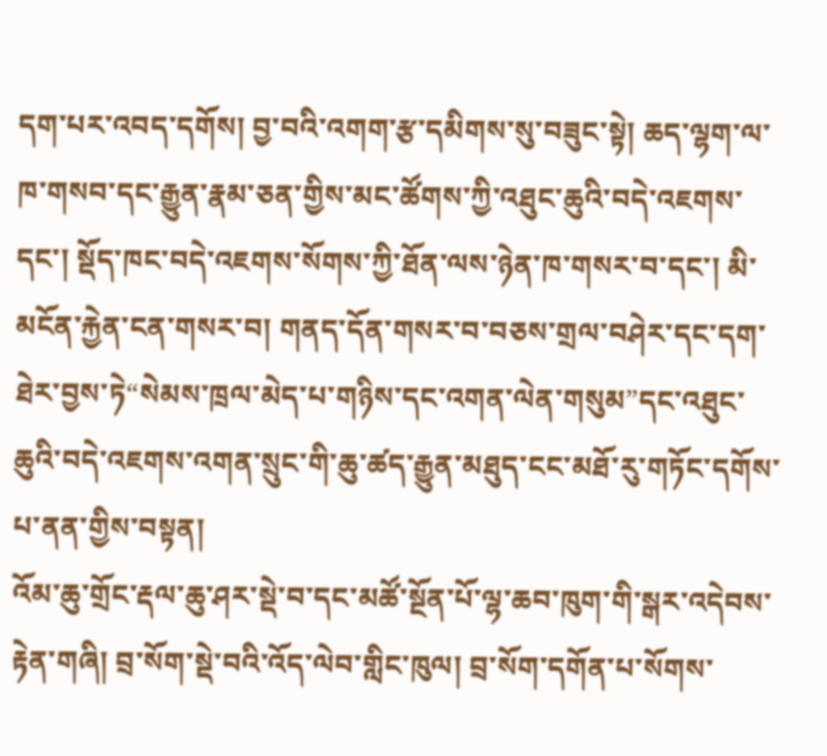དག་པར་འབད་དགོས། བྱ་བའི་འགག་རྩ་དམིགས་སུ་བཟུང་སྟེ། ཆད་ལྷག་ལ་ཁ་གསབ་དང་རྒྱུན་རྣམ་ཅན་གྱིས་མང་ཚོགས་ཀྱི་འཐུང་ཆུའི་བདེ་འཇགས་དང་། སྡོད་ཁང་བདེ་འཇགས་སོགས་ཀྱི་ཐོན་ལས་ཉེན་ཁ་གསར་བ་དང་། མི་མངོན་རྐྱེན་ངན་གསར་བ། གནད་དོན་གསར་བ་བཅས་གྲལ་བཤེར་དང་དག་ཐེར་བྱས་ཏེ“སེམས་ཁྲལ་མེད་པ་གཉིས་དང་འགན་ལེན་གསུམ”དང་འཐུང་ཆུའི་བདེ་འཇགས་འགན་སྲུང་གི་ཆུ་ཚད་རྒྱུན་མཐུད་ངང་མཐོ་རུ་གཏོང་དགོས་པ་ནན་གྱིས་བསྟན།
འོམ་ཆུ་གྲོང་རྡལ་ཆུ་ཤར་སྡེ་བ་དང་མཚོ་སྔོན་པོ་ལྷ་ཆབ་ཁུག་གི་སྒར་འདེབས་རྟེན་གཞི། བྲ་སོག་སྡེ་བའི་འོད་ལེབ་གླིང་ཁུལ། བྲ་སོག་དགོན་པ་སོགས་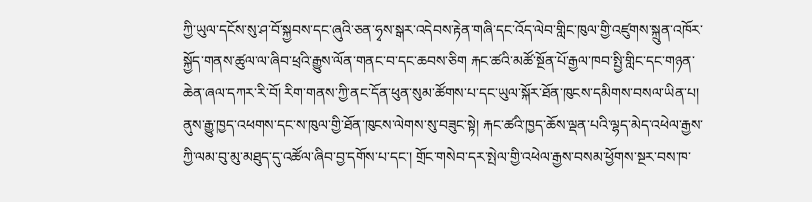ཀྱི་ཡུལ་དངོས་སུ་ཤ་བོ་སྐྱབས་དང་ཞུའི་ཅན་ཧྭས་སྒར་འདེབས་རྟེན་གཞི་དང་འོད་ལེབ་གླིང་ཁུལ་གྱི་འཛུགས་སྐྲུན་འཁོར་སྐྱོད་གནས་ཚུལ་ལ་ཞིབ་ཕྲའི་རྒྱུས་ལོན་གནང་བ་དང་ཆབས་ཅིག རྐང་ཚའི་མཚོ་སྔོན་པོ་རྒྱལ་ཁབ་སྤྱི་གླིང་དང་གཉན་ཆེན་ཞལ་དཀར་རི་བོ། རིག་གནས་ཀྱི་ནང་དོན་ཕུན་སུམ་ཚོགས་པ་དང་ཡུལ་སྐོར་ཐོན་ཁུངས་དམིགས་བསལ་ཡིན་པ། ནུས་རྒྱུ་ཁྱད་འཕགས་དང་ས་ཁུལ་གྱི་ཐོན་ཁུངས་ལེགས་སུ་བཟུང་སྟེ། རྐང་ཚའི་ཁྱད་ཆོས་ལྡན་པའི་ལྷད་མེད་འཕེལ་རྒྱས་ཀྱི་ལམ་བུ་མུ་མཐུད་དུ་འཚོལ་ཞིབ་བྱ་དགོས་པ་དང་། གྲོང་གསེབ་དར་སྤེལ་གྱི་འཕེལ་རྒྱས་བསམ་ཕྱོགས་སྔར་བས་ཁ་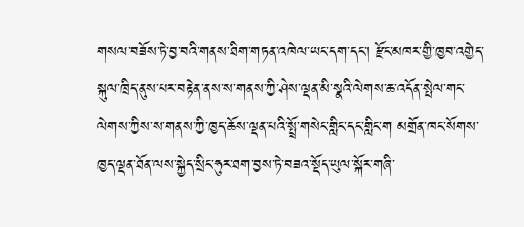གསལ་བཟོས་ཏེ་བྱ་བའི་གནས་ཐིག་གཏན་འཁེལ་ཡང་དག་དང་། རྫོང་མཁར་གྱི་ཁྱབ་འགྱེད་སྐུལ་ཁྲིད་ནུས་པར་བརྟེན་ནས་ས་གནས་ཀྱི་ཤེས་ལྡན་མི་སྣའི་ལེགས་ཆ་འདོན་སྤེལ་གང་ལེགས་ཀྱིས་ས་གནས་ཀྱི་ཁྱད་ཆོས་ལྡན་པའི་སྤྲོ་གསེང་གླིང་དང་གླིང་ག མགྲོན་ཁང་སོགས་ཁྱད་ལྡན་ཐོན་ལས་སྐྱེད་སྲིང་ཧུར་ཐག་བྱས་ཏེ་བཟའ་སྡོད་ཡུལ་སྐོར་གཞི་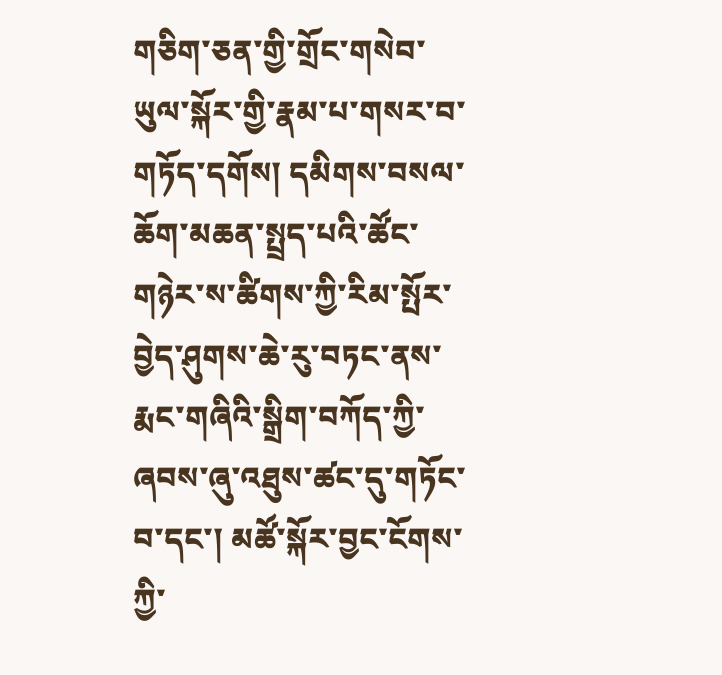གཅིག་ཅན་གྱི་གྲོང་གསེབ་ཡུལ་སྐོར་གྱི་རྣམ་པ་གསར་བ་གཏོད་དགོས། དམིགས་བསལ་ཆོག་མཆན་སྤྲད་པའི་ཚོང་གཉེར་ས་ཚིགས་ཀྱི་རིམ་སྤོར་བྱེད་ཤུགས་ཆེ་རུ་བཏང་ནས་རྨང་གཞིའི་སྒྲིག་བཀོད་ཀྱི་ཞབས་ཞུ་འཐུས་ཚང་དུ་གཏོང་བ་དང་། མཚོ་སྐོར་བྱང་ངོགས་ཀྱི་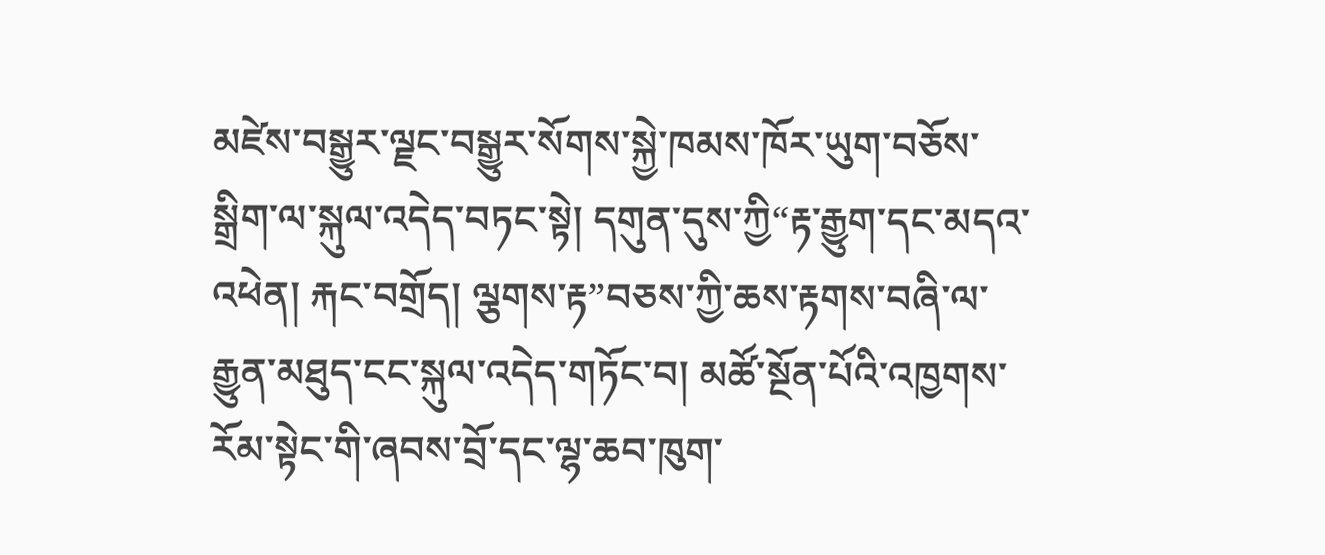མཛེས་བསྒྱུར་ལྗང་བསྒྱུར་སོགས་སྐྱེ་ཁམས་ཁོར་ཡུག་བཅོས་སྒྲིག་ལ་སྐུལ་འདེད་བཏང་སྟེ། དགུན་དུས་ཀྱི“རྟ་རྒྱུག་དང་མདའ་འཕེན། རྐང་བགྲོད། ལྕགས་རྟ”བཅས་ཀྱི་ཆས་རྟགས་བཞི་ལ་རྒྱུན་མཐུད་ངང་སྐུལ་འདེད་གཏོང་བ། མཚོ་སྔོན་པོའི་འཁྱགས་རོམ་སྟེང་གི་ཞབས་བྲོ་དང་ལྷ་ཆབ་ཁུག་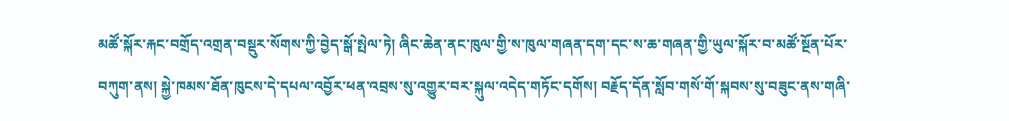མཚོ་སྐོར་རྐང་བགྲོད་འགྲན་བསྡུར་སོགས་ཀྱི་བྱེད་སྒོ་སྤེལ་ཏེ། ཞིང་ཆེན་ནང་ཁུལ་གྱི་ས་ཁུལ་གཞན་དག་དང་ས་ཆ་གཞན་གྱི་ཡུལ་སྐོར་བ་མཚོ་སྔོན་པོར་བཀུག་ནས། སྐྱེ་ཁམས་ཐོན་ཁུངས་དེ་དཔལ་འབྱོར་ཕན་འབྲས་སུ་འགྱུར་བར་སྐུལ་འདེད་གཏོང་དགོས། བརྗོད་དོན་སློབ་གསོ་གོ་སྐབས་སུ་བཟུང་ནས་གཞི་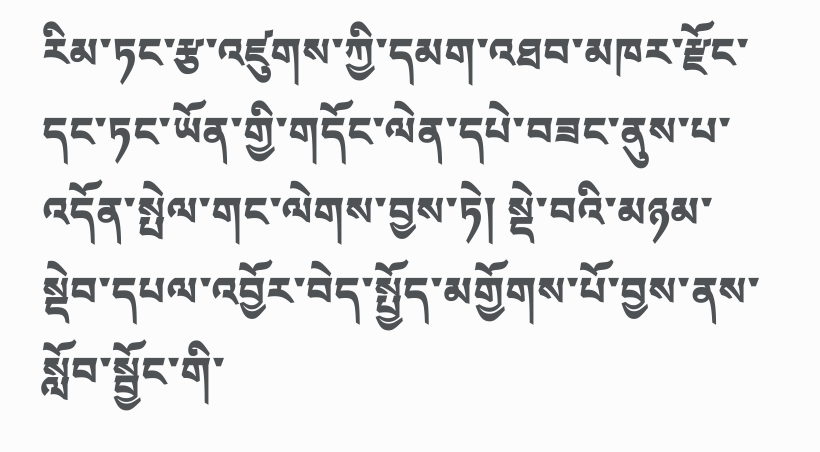རིམ་ཏང་རྩ་འཛུགས་ཀྱི་དམག་འཐབ་མཁར་རྫོང་དང་ཏང་ཡོན་གྱི་གདོང་ལེན་དཔེ་བཟང་ནུས་པ་འདོན་སྤེལ་གང་ལེགས་བྱས་ཏེ། སྡེ་བའི་མཉམ་སྡེབ་དཔལ་འབྱོར་བེད་སྤྱོད་མགྱོགས་པོ་བྱས་ནས་སློབ་སྦྱོང་གི་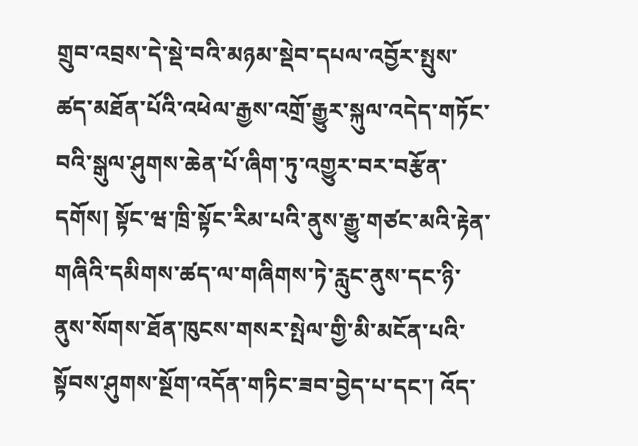གྲུབ་འབྲས་དེ་སྡེ་བའི་མཉམ་སྡེབ་དཔལ་འབྱོར་སྤུས་ཚད་མཐོན་པོའི་འཕེལ་རྒྱས་འགྲོ་རྒྱུར་སྐུལ་འདེད་གཏོང་བའི་སྒུལ་ཤུགས་ཆེན་པོ་ཞིག་ཏུ་འགྱུར་བར་བརྩོན་དགོས། སྟོང་ཝ་ཁྲི་སྟོང་རིམ་པའི་ནུས་རྒྱུ་གཙང་མའི་རྟེན་གཞིའི་དམིགས་ཚད་ལ་གཞིགས་ཏེ་རླུང་ནུས་དང་ཉི་ནུས་སོགས་ཐོན་ཁུངས་གསར་སྤེལ་གྱི་མི་མངོན་པའི་སྟོབས་ཤུགས་སྔོག་འདོན་གཏིང་ཟབ་བྱེད་པ་དང་། འོད་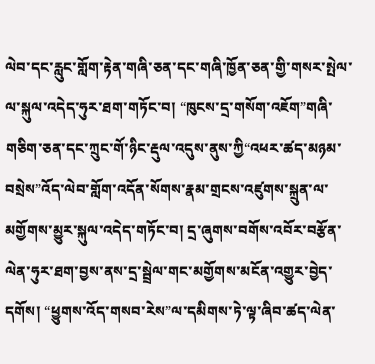ལེབ་དང་རླུང་གློག་རྟེན་གཞི་ཅན་དང་གཞི་ཁྱོན་ཅན་གྱི་གསར་སྤེལ་ལ་སྐུལ་འདེད་ཧུར་ཐག་གཏོང་བ། “ཁུངས་དྲ་གསོག་འཇོག”གཞི་གཅིག་ཅན་དང་ཀྲུང་གོ་ཉིང་རྡུལ་འདུས་ནུས་ཀྱི“འཕར་ཚད་མཉམ་བསྲེས”འོད་ལེབ་གློག་འདོན་སོགས་རྣམ་གྲངས་འཛུགས་སྐྲུན་ལ་མགྱོགས་མྱུར་སྐུལ་འདེད་གཏོང་བ། དྲ་ཞུགས་བགོས་འབོར་བརྩོན་ལེན་ཧུར་ཐག་བྱས་ནས་དྲ་སྦྲེལ་གང་མགྱོགས་མངོན་འགྱུར་བྱེད་དགོས། “ཕྱུགས་འོད་གསབ་རེས”ལ་དམིགས་ཏེ་ལྟ་ཞིབ་ཚད་ལེན་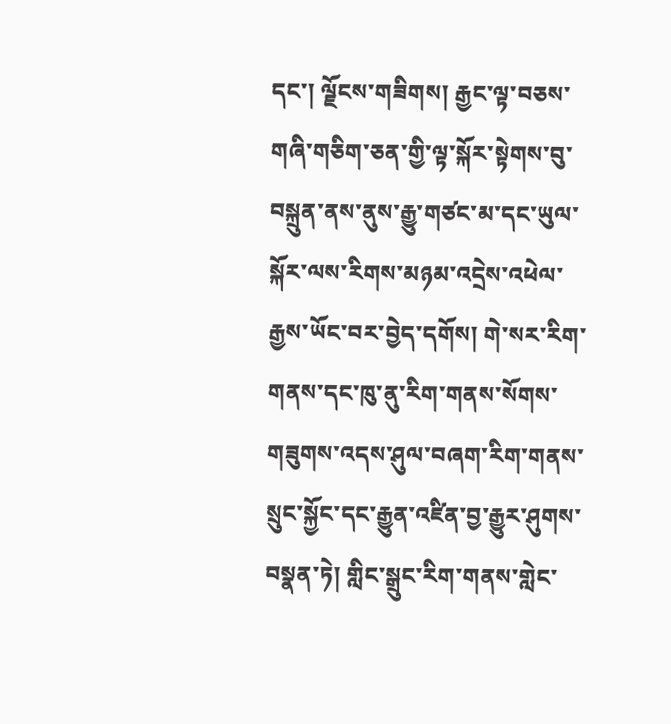དང་། ལྗོངས་གཟིགས། རྒྱང་ལྟ་བཅས་གཞི་གཅིག་ཅན་གྱི་ལྟ་སྐོར་སྟེགས་བུ་བསྐྲུན་ནས་ནུས་རྒྱུ་གཙང་མ་དང་ཡུལ་སྐོར་ལས་རིགས་མཉམ་འདྲེས་འཕེལ་རྒྱས་ཡོང་བར་བྱེད་དགོས། གེ་སར་རིག་གནས་དང་ཁུ་ནུ་རིག་གནས་སོགས་གཟུགས་འདས་ཤུལ་བཞག་རིག་གནས་སྲུང་སྐྱོང་དང་རྒྱུན་འཛིན་བྱ་རྒྱུར་ཤུགས་བསྣན་ཏེ། གླིང་སྒྲུང་རིག་གནས་གླེང་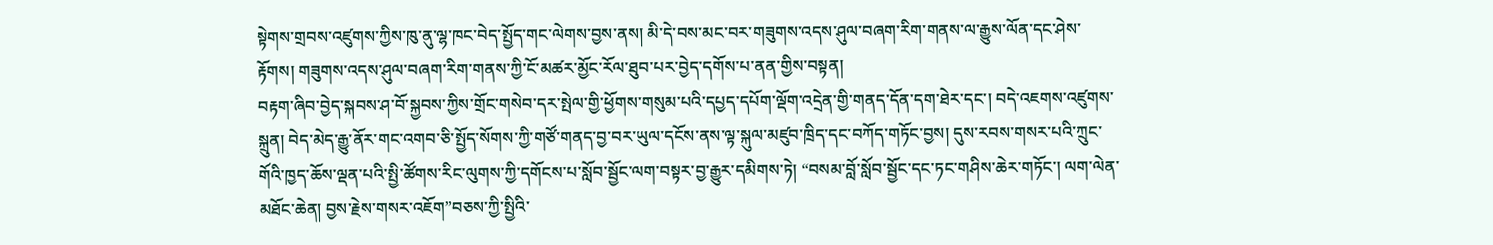སྟེགས་གྲབས་འཛུགས་ཀྱིས་ཁུ་ནུ་ལྷ་ཁང་བེད་སྤྱོད་གང་ལེགས་བྱས་ནས། མི་དེ་བས་མང་བར་གཟུགས་འདས་ཤུལ་བཞག་རིག་གནས་ལ་རྒྱུས་ལོན་དང་ཤེས་རྟོགས། གཟུགས་འདས་ཤུལ་བཞག་རིག་གནས་ཀྱི་ངོ་མཚར་མྱོང་རོལ་ཐུབ་པར་བྱེད་དགོས་པ་ནན་གྱིས་བསྟན།
བརྟག་ཞིབ་བྱེད་སྐབས་ཤ་བོ་སྐྱབས་ཀྱིས་གྲོང་གསེབ་དར་སྤེལ་གྱི་ཕྱོགས་གསུམ་པའི་དཔྱད་དཔོག་ལྡོག་འདྲེན་གྱི་གནད་དོན་དག་ཐེར་དང་། བདེ་འཇགས་འཛུགས་སྐྲུན། བེད་མེད་རྒྱུ་ནོར་གང་འགབ་ཅི་སྤྱོད་སོགས་ཀྱི་གཙོ་གནད་བྱ་བར་ཡུལ་དངོས་ནས་ལྟ་སྐུལ་མཛུབ་ཁྲིད་དང་བཀོད་གཏོང་བྱས། དུས་རབས་གསར་པའི་ཀྲུང་གོའི་ཁྱད་ཆོས་ལྡན་པའི་སྤྱི་ཚོགས་རིང་ལུགས་ཀྱི་དགོངས་པ་སློབ་སྦྱོང་ལག་བསྟར་བྱ་རྒྱུར་དམིགས་ཏེ། “བསམ་བློ་སློབ་སྦྱོང་དང་ཏང་གཤིས་ཆེར་གཏོང་། ལག་ལེན་མཐོང་ཆེན། བྱས་རྗེས་གསར་འཇོག”བཅས་ཀྱི་སྤྱིའི་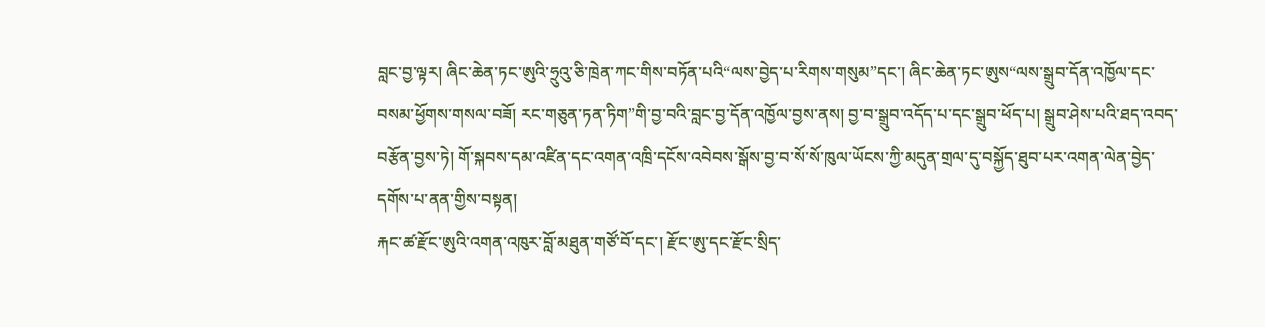བླང་བྱ་ལྟར། ཞིང་ཆེན་ཏང་ཨུའི་ཧྲུའུ་ཅི་ཁྲེན་ཀང་གིས་བཏོན་པའི“ལས་བྱེད་པ་རིགས་གསུམ”དང་། ཞིང་ཆེན་ཏང་ཨུས“ལས་སྒྲུབ་དོན་འཁྱོལ་དང་བསམ་ཕྱོགས་གསལ་བཟོ། རང་གཅུན་ཏན་ཏིག”གི་བྱ་བའི་བླང་བྱ་དོན་འཁྱོལ་བྱས་ནས། བྱ་བ་སྒྲུབ་འདོད་པ་དང་སྒྲུབ་ཕོད་པ། སྒྲུབ་ཤེས་པའི་ཐད་འབད་བརྩོན་བྱས་ཏེ། གོ་སྐབས་དམ་འཛིན་དང་འགན་འཁྲི་དངོས་འབེབས་སྒོས་བྱ་བ་སོ་སོ་ཁུལ་ཡོངས་ཀྱི་མདུན་གྲལ་དུ་བསྐྱོད་ཐུབ་པར་འགན་ལེན་བྱེད་དགོས་པ་ནན་གྱིས་བསྟན།
རྐང་ཚ་རྫོང་ཨུའི་འགན་འཁུར་བློ་མཐུན་གཙོ་བོ་དང་། རྫོང་ཨུ་དང་རྫོང་སྲིད་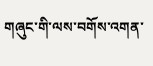གཞུང་གི་ལས་བགོས་འགན་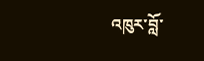འཁུར་བློ་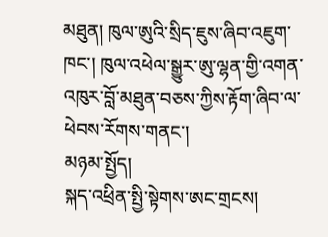མཐུན། ཁུལ་ཨུའི་སྲིད་ཇུས་ཞིབ་འཇུག་ཁང་། ཁུལ་འཕེལ་སྒྱུར་ཨུ་ལྷན་གྱི་འགན་འཁུར་བློ་མཐུན་བཅས་ཀྱིས་རྟོག་ཞིབ་ལ་ཕེབས་རོགས་གནང་།
མཉམ་སྤྱོད།
སྐད་འཕྲིན་སྤྱི་སྟེགས་ཨང་གྲངས།